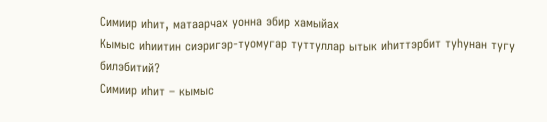Симиир иһит, матаарчах уонна эбир хамыйах
Кымыс иһиитин сиэригэр-туомугар туттуллар ытык иһиттэрбит туһунан тугу билэбитий?
Симиир иһит – кымыс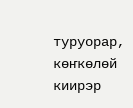туруорар, көҥкөлөй киирэр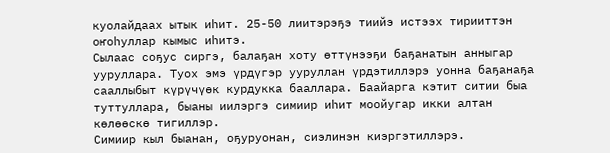куолайдаах ытык иһит. 25-50 лиитэрэҕэ тиийэ истээх тирииттэн оҥоһуллар кымыс иһитэ.
Сылаас соҕус сиргэ, балаҕан хоту өттүнээҕи баҕанатын анныгар ууруллара. Туох эмэ үрдүгэр ууруллан үрдэтиллэрэ уонна баҕанаҕа сааллыбыт күрүчүөк курдукка бааллара. Баайарга кэтит ситии быа туттуллара, быаны иилэргэ симиир иһит моойугар икки алтан көлөөскө тигиллэр.
Симиир кыл быанан, оҕуруонан, сиэлинэн киэргэтиллэрэ.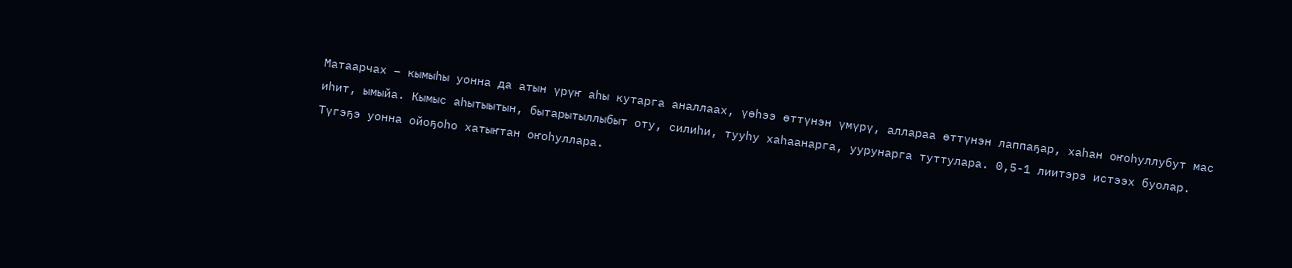Матаарчах – кымыһы уонна да атын үрүҥ аһы кутарга аналлаах, үөһээ өттүнэн үмүрү, аллараа өттүнэн лаппаҕар, хаһан оҥоһуллубут мас иһит, ымыйа. Кымыс аһытыытын, бытарытыллыбыт оту, силиһи, тууһу хаһаанарга, уурунарга туттулара. 0,5-1 лиитэрэ истээх буолар.
Түгэҕэ уонна ойоҕоһо хатыҥтан оҥоһуллара.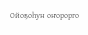Ойоҕоһун оҥорорго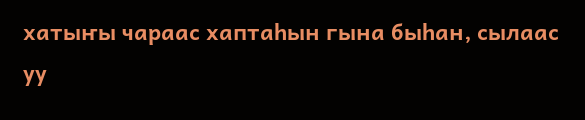хатыҥы чараас хаптаһын гына быһан, сылаас уу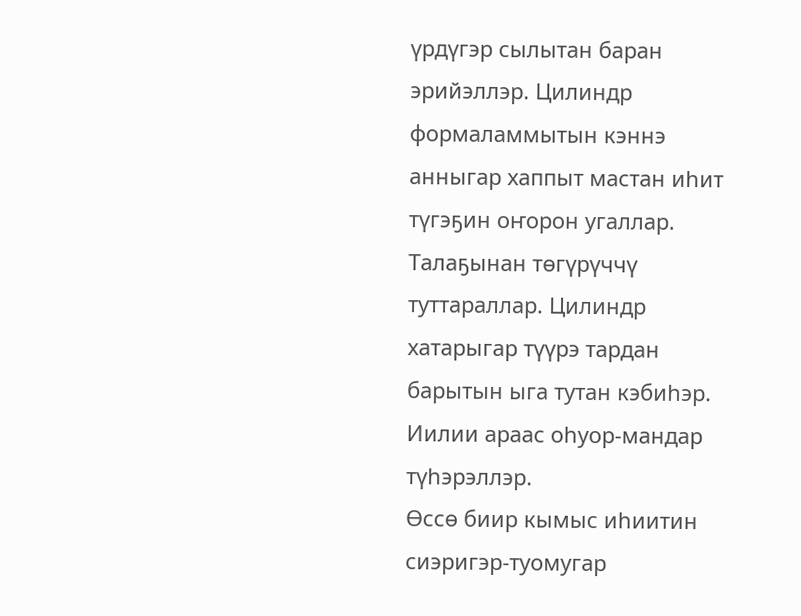үрдүгэр сылытан баран эрийэллэр. Цилиндр формаламмытын кэннэ анныгар хаппыт мастан иһит түгэҕин оҥорон угаллар. Талаҕынан төгүрүччү туттараллар. Цилиндр хатарыгар түүрэ тардан барытын ыга тутан кэбиһэр. Иилии араас оһуор-мандар түһэрэллэр.
Өссө биир кымыс иһиитин сиэригэр-туомугар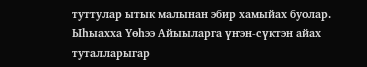туттулар ытык малынан эбир хамыйах буолар. Ыһыахха Үөһээ Айыыларга үҥэн-сүктэн айах туталларыгар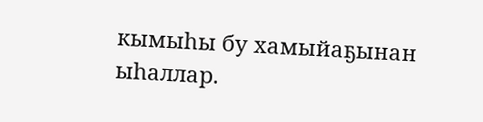кымыһы бу хамыйаҕынан ыһаллар.